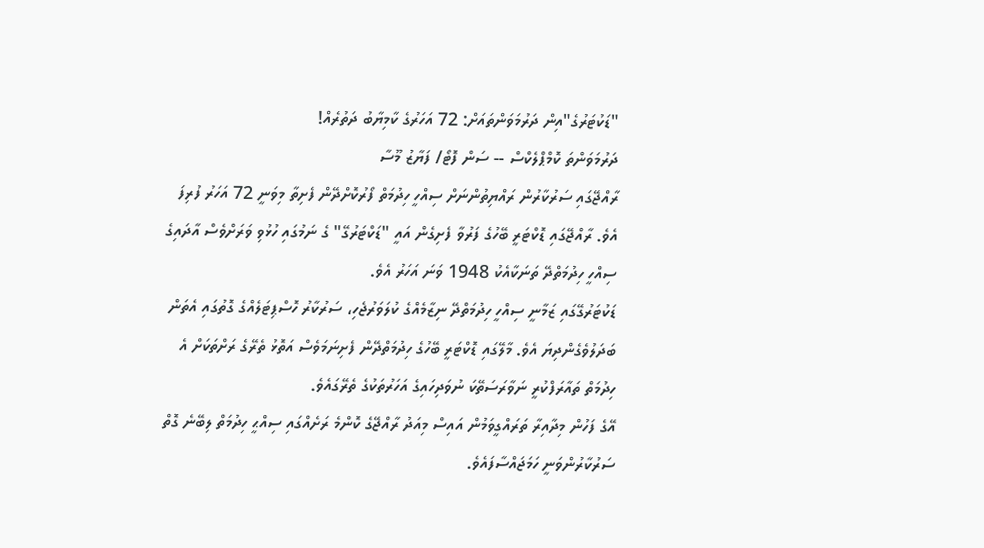"ޑަކުޓަރުގެ"އިން ދަރުމަވަންތައަށް: 72 އަހަރުގެ ކާމިޔާބު ދަތުރެއް!
ދަރުމަވަންތަ ކޮމްޕްލެކްސް -- ސަން ފޮޓޯ/ ފަޔާޒު މޫސާ
ރާއްޖޭގައި ސަރުކާރުން ރައްޔިތުންނަށް ސިއްހީ ހިދުމަތް ފޯރުކޮށްދޭން ފެށިތާ މިވަނީ 72 އަހަރު ފުރިފަ އެވެ. ރާއްޖޭގައި ޑޮކްޓަރީ ބޭހުގެ ފަރުވާ ފެށިގެން އައީ "ޑަކްޓަރުގޭ" ގެ ނަމުގައި ހުޅުވި ވަރަށްވެސް އާދައިގެ ސިއްހީ ހިދުމަތްދޭ ތަނަކާއެކު 1948 ވަނަ އަހަރު އެވެ.
ޑަކުޓަރުގޭގައި ޒަމާނީ ސިއްހީ ހިދުމަތްދޭ ނިޒާމެއްގެ ކުލަވަރުޖެހި، ސަރުކާރު ހޮސްޕިޓަލެއްގެ ގޮތުގައި އެތަން ބަދަލުވެގެންދިޔަ އެވެ. މާލޭގައި ޑޮކްޓަރީ ބޭހުގެ ހިދުމަތްދޭން ފެށިނަމަވެސް އަތޮޅު ތެރޭގެ ރަށްތަކަށް އެ ހިދުމަތް ތައާރަފްކުރީ ނަވާރަސަތޭކަ ނުވަދިހައިގެ އަހަރުތަކުގެ ތެރޭގައެވެ.
އޭގެ ފަހުން މިދާއިރާ ތަރައްގީވަމުން އައިސް މިއަދު ރާއްޖޭގެ ކޮންމެ ރަށެއްގައި ސިއްޙީ ހިދުމަތް ލިބޭނެ ގޮތް ސަރުކާރުންވަނީ ހަމަޖައްސާފައެވެ.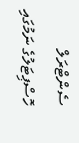ސެންޓްރަލް ހޮސްޕިޓަލުގެ ނަމުގައި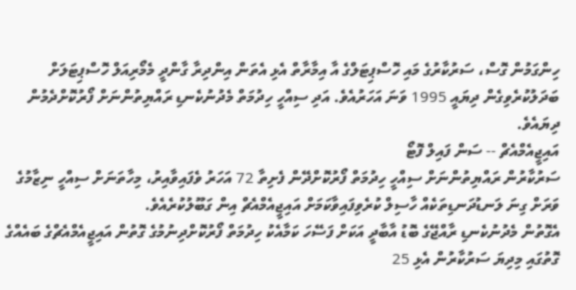ހިންގަމުން ގޮސް، ސަރުކާރުގެ މައި ހޮސްޕިޓަލްގެ އާ އިމާރާތް އެޅި އެތަން އިންދިރާ ގާންދީ މެމޯރިއަލް ހޮސްޕިޓަލަށް ބަދަލުކުރެވިގެން ދިޔައީ 1995 ވަނަ އަހަރުއެވެ. އަދި ސިއްހީ ހިދުމަތް މެދުނުކެނޑި ރައްޔިތުންނަށް ފޯރުކޮށްދެމުން ދިޔައެވެ.
އައިޖީއެމްއެޗް -- ސަން ފައިލް ފޮޓޯ
ސަރުކާރުން ރައްޔިތުންނަށް ސިއްހީ ހިދުމަތް ފޯރުކޮށްދޭން ފެށިތާ 72 އަހަރު ވެފައިވާއިރު، މިހާތަނަށް ސިއްހީ ނިޒާމުގެ ވަރަށް ގިނަ ލަނޑުދަނޑިތަކެއް ހާސިލް ކުރެވިފައިވާކަމަށް އައިޖީއެމްއެޗް އިން ގަބޫލުކުރެއެވެ.
އެގޮތުން މެދުނުކެނޑި ރާއްޖޭގެ ބޮޑު އާބާދީ އަކަށް ފަސޭހަ ކަމާއެކު ހިދުމަތް ފޯރުކޮށްދިނުމުގެ ގޮތުން އައިޖީއެމްއެޗްގެ ބައެއްގެ ގޮތުގައި މިދިޔަ ސަރުކާރުން އެޅި 25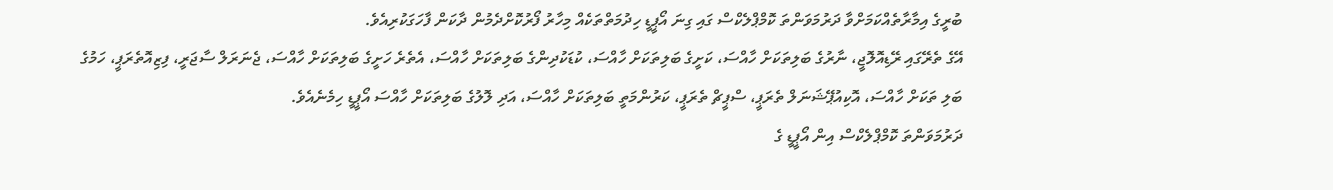ބުރީގެ އިމާރާތެއްކަމަށްވާ ދަރުމަވަންތަ ކޮމްޕްލެކްސް ގައި ގިނަ އޯޕީޑީ ހިދުމަތްތަކެއް މިހާރު ފޯރުކޮށްދެމުން ދާކަން ފާހަގަކުރިއެވެ.
އޭގެ ތެރޭގައި ރޭޑިއޮލޮޖީ، ނާރުގެ ބަލިތަކަށް ހާއްސަ، ކަށީގެ ބަލިތަކަށް ހާއްސަ، ކުޑަކުދިންގެ ބަލިތަކަށް ހާއްސަ، އެތެރެ ހަށީގެ ބަލިތަކަށް ހާއްސަ، ޖެނަރަލް ސާޖަރީ، ފިޒިއޮތެރަޕީ، ހަމުގެ ބަލި ތަކަށް ހާއްސަ، އޮކިއުޕޭޝަނަލް ތެރަޕީ، ސްޕީޗް ތެރަޕީ، ކަރުންމަތީ ބަލިތަކަށް ހާއްސަ، އަދި ލޮލުގެ ބަލިތަކަށް ހާއްސަ އޯޕީޑީ ހިމެނެއެވެ.
ދަރުމަވަންތަ ކޮމްޕްލެކްސް އިން އޯޕީޑީ ގެ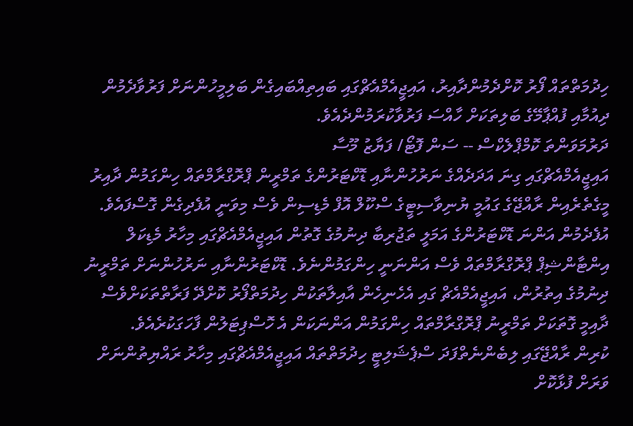ހިދުމަތްތައް ފޯރު ކޮށްދެމުންދާއިރު، އައިޖީއެމްއެޗްގައި ބައިތިއްބައިގެން ބަލިމީހުންނަށް ފަރުވާދެމުން ދިއުމާއި ފުއްޕާމޭގެ ބަލިތަކަށް ހާއްސަ ފަރުވާކުރަމުންދެއެވެ.
ދަރުމަވަންތަ ކޮމްޕްލެކްސް -- ސަން ފޮޓޯ/ ފަޔާޒު މޫސާ
އައިޖީއެމްއެޗްގައި ގިނަ އަދަދެއްގެ ނަރުހުންނާއި ޑޮކްޓަރުންގެ ތަމްރީން ޕްރޮގްރާމްތައް ހިންގަމުން ދާއިރު މީގެތެރެއިން ރާއްޖޭގެ ގައުމީ ޔުނިވާސިޓީގެ ސްކޫލް އޮފް މެޑިސިން ވެސް މިވަނީ އުފެދިގެން ގޮސްފައެވެ.
އުފެދެމުން އަންނަ ޑޮކްޓަރުންގެ އަމަލީ ތަޖުރިބާ ދިނުމުގެ ގޮތުން އައިޖީއެމްއެޗްގައި މިހާރު މެޑިކަލް އިންޓާންޝިޕް ޕްރޮގްރާމްތައް ވެސް އަންނަނީ ހިންގަމުންނެވެ. ޑޮކްޓަރުންނާއި ނަރުހުންނަށް ތަމްރީނު ދިނުމުގެ އިތުރުން، އައިޖީއެމްއެޗް ގައި އެހެނިހެން އާއިލާތަކުން ހިދުމަތްފޯރު ކޮށްދޭ ފަރާތްތަކަށްވެސް ދާއިމީ ގޮތަކަށް ތަމްރީނު ޕްރޮގްރާމްތައް ހިންގަމުން އަންނަކަން އެ ހޮސްޕިޓަލުން ފާހަގަކުރެއެވެ.
ކުރިން ރާއްޖޭގައި ލިބެންނެތްފަދަ ސްޕެޝަލިޓީ ހިދުމަތްތައް އައިޖީއެމްއެޗްގައި މިހާރު ރައްޔިތުންނަށް ވަރަށް ފުޅާކޮށް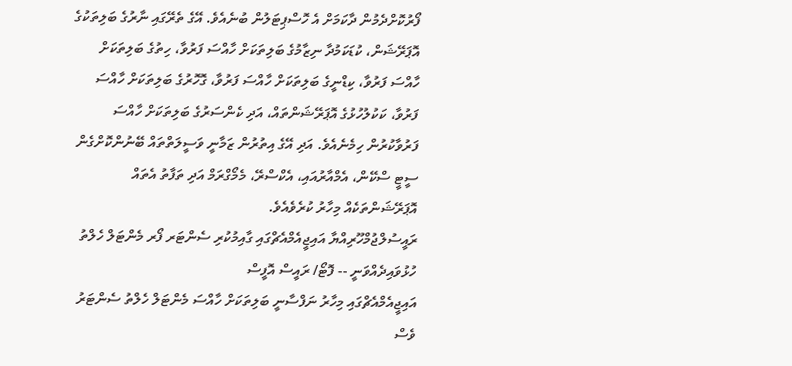ފޯރުކޮށްދެމުން ދާކަމަށް އެ ހޮސްޕިޓަލުން ބުނެއެވެ. އޭގެ ތެރޭގައި ނާރުގެ ބަލިތަކުގެ އޮޕަރޭޝަން، ކުޑަކަމުދާ ނިޒާމުގެ ބަލިތަކަށް ހާއްސަ ފަރުވާ، ހިތުގެ ބަލިތަކަށް ހާއްސަ ފަރުވާ، ކިޑްނީގެ ބަލިތަކަށް ހާއްސަ ފަރުވާ، ގޮހޮރުގެ ބަލިތަކަށް ހާއްސަ ފަރުވާ، ކަކުލުހުޅުގެ އޮޕަރޭޝަންތައް، އަދި ކެންސަރުގެ ބަލިތަކަށް ހާއްސަ ފަރުވާކުރުން ހިމެނެއެވެ. އަދި އޭގެ އިތުރުން ޒަމާނީ ވަސީލަތްތައް ބޭނުންކޮށްގެން ސީޓީ ސްކޭން، އެމްއާރުއައި، އެކްސްރޭ، މެމޯގްރަމް އަދި ތަފާތު އެތައް އޮޕަރޭޝަންތަކެއް މިހާރު ކުރެވެއެވެ.
ރައީސުލްޖުމްހޫރިއްޔާ އައިޖީއެމްއެޗްގައި ގާއިމުކުރި ސެންޓަރ ފޯރ މެންޓަލް ހެލްތު ހުޅުވައިދެއްވަނީ -- ފޮޓޯ/ ރައީސް އޮފީސް
އައިޖީއެމްއެޗްގައި މިހާރު ނަފްސާނީ ބަލިތަކަށް ހާއްސަ މެންޓަލް ހެލްތު ސެންޓަރު ވެސް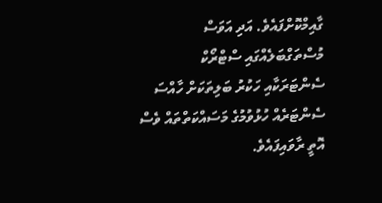ގާއިމްކޮށްފައެވެ. އަދި އަވަސް މުސްތަގްބަލެއްގައި ސްޓްރޯކް ސެންޓަރަކާއި ހަކުރު ބަލިތަކަށް ހާއްސަ ސެންޓަރެއް ހުޅުވުމުގެ މަސައްކަތްތައް ވެސް އޮތީ ރާވައިފައެވެ.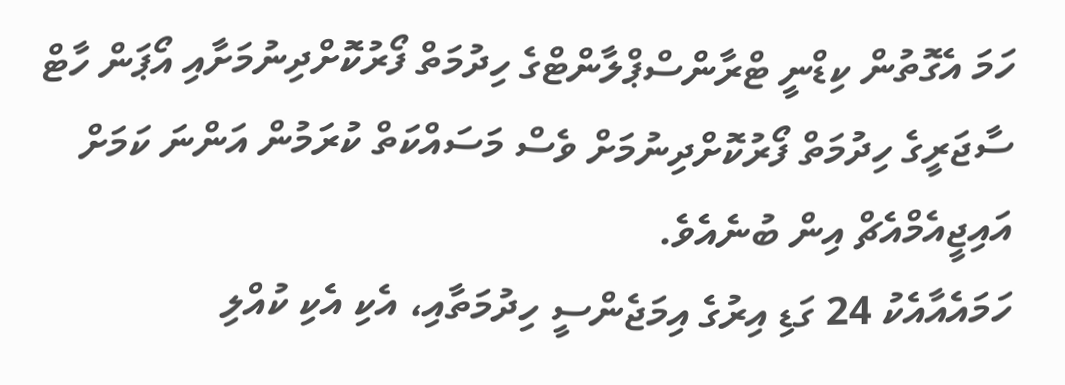ހަމަ އެގޮތުން ކިޑްނީ ޓްރާންސްޕްލާންޓްގެ ހިދުމަތް ފޯރުކޮށްދިނުމަށާއި އޯޕަން ހާޓް ސާޖަރީގެ ހިދުމަތް ފޯރުކޮށްދިނުމަށް ވެސް މަސައްކަތް ކުރަމުން އަންނަ ކަމަށް އައިޖީއެމްއެޗް އިން ބުނެއެވެ.
ހަމައެއާއެކު 24 ގަޑި އިރުގެ އިމަޖެންސީ ހިދުމަތާއި، އެކި އެކި ކުއްލި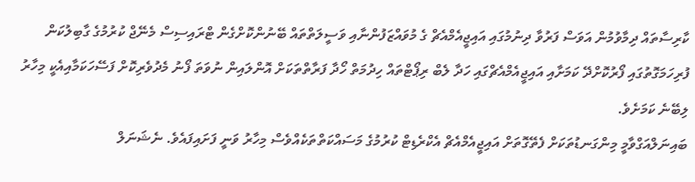ކާރިސާތައް ދިމާވުމުން އަވަސް ފަރުވާ ދިނުމުގައި އައިޖީއެމްއެޗް ގެ މުވައްޒަފުންނާއި ވަސީލަތްތައް ބޭނުންކޮށްގެން ޓްރައިސިސް މެނޭޖް ކުރުމުގެ ގާބިލުކަން ފުރިހަމަގޮތުގައި ފޯރުކޮށްދޭ ކަމަށާއި އައިޖީއެމްއެޗްގައި ހަދާ ލެބް ރިޕޯޓްތައް ހިދުމަތް ހޯދާ ފަރާތްތަކަށް އޮންލައިން ނުވަތަ ފޯނު މެދުވެރިކޮށް ފަސޭހަކަމާއިއެކީ މިހާރު ލިބޭނެ ކަމަށެވެ.
ބައިނަލްއަގްވާމީ މިންގަނޑުތަކަށް ފެތޭގޮތަށް އައިޖީއެމްއެޗް އެކްރެޑިޓް ކުރުމުގެ މަސައްކަތްތަކެއްވެސް މިހާރު ވަނީ ފަށައިފައެވެ. ނެޝަނަލް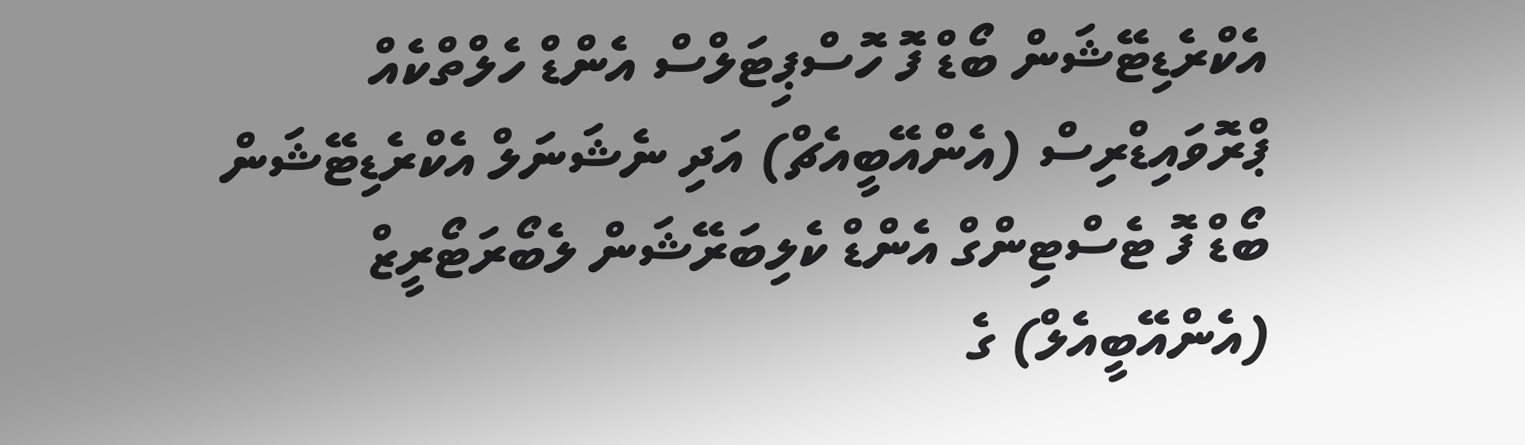އެކްރެޑިޓޭޝަން ބޯޑް ފޮ ހޮސްޕިޓަލްސް އެންޑް ހެލްތްކެއް ޕްރޮވައިޑްރިސް (އެންއޭބީއެޗް) އަދި ނެޝަނަލް އެކްރެޑިޓޭޝަން ބޯޑް ފޮ ޓެސްޓިންގް އެންޑް ކެލިބަރޭޝަން ލެބޯރަޓޯރީޒް (އެންއޭބީއެލް) ގެ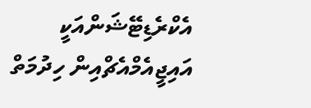އެކްރެޑިޓޭޝަންއަކީ އައިޖީއެމްއެޗްއިން ހިދުމަތް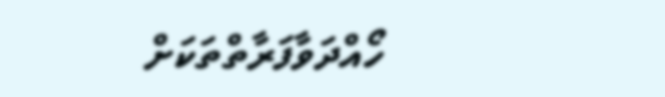ހޯއްދަވާފަރާތްތަކަށް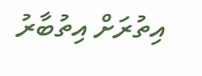އިތުރަށް އިތުބާރު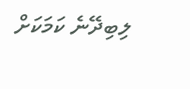ލިބިދޭނެ ކަމަކަށް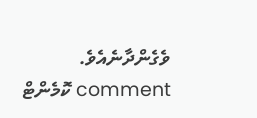ވެގެންދާނެއެވެ.
comment ކޮމެންޓް